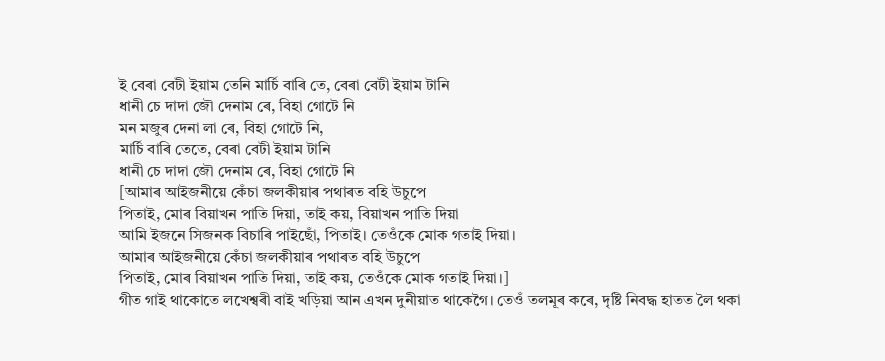ই বেৰা বেটী ইয়াম তেনি মাৰ্চি বাৰি তে, বেৰা বেটী ইয়াম টানি
ধানী চে দাদা জৌ দেনাম ৰে, বিহা গোটে নি
মন মজুৰ দেনা লা ৰে, বিহা গোটে নি,
মাৰ্চি বাৰি তেতে, বেৰা বেটী ইয়াম টানি
ধানী চে দাদা জৌ দেনাম ৰে, বিহা গোটে নি
[আমাৰ আইজনীয়ে কেঁচা জলকীয়াৰ পথাৰত বহি উচুপে
পিতাই, মোৰ বিয়াখন পাতি দিয়া, তাই কয়, বিয়াখন পাতি দিয়া
আমি ইজনে সিজনক বিচাৰি পাইছোঁ, পিতাই। তেওঁকে মোক গতাই দিয়া।
আমাৰ আইজনীয়ে কেঁচা জলকীয়াৰ পথাৰত বহি উচুপে
পিতাই, মোৰ বিয়াখন পাতি দিয়া, তাই কয়, তেওঁকে মোক গতাই দিয়া।]
গীত গাই থাকোতে লখেশ্বৰী বাই খড়িয়া আন এখন দুনীয়াত থাকেগৈ। তেওঁ তলমূৰ কৰে, দৃষ্টি নিবদ্ধ হাতত লৈ থকা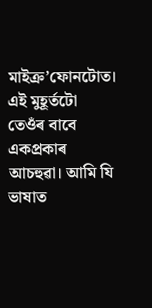মাইক্ৰ’ফোনটোত। এই মুহূৰ্তটো তেওঁৰ বাবে একপ্ৰকাৰ আচহুৱা। আমি যি ভাষাত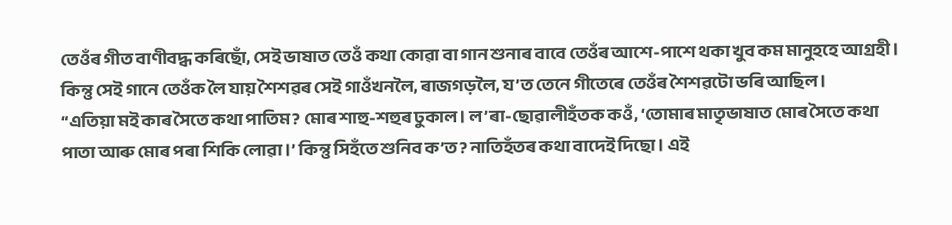তেওঁৰ গীত বাণীবদ্ধ কৰিছোঁ, সেই ভাষাত তেওঁ কথা কোৱা বা গান শুনাৰ বাবে তেওঁৰ আশে-পাশে থকা খুব কম মানুহহে আগ্ৰহী। কিন্তু সেই গানে তেওঁক লৈ যায় শৈশৱৰ সেই গাওঁখনলৈ, ৰাজগড়লৈ, য’ত তেনে গীতেৰে তেওঁৰ শৈশৱটো ভৰি আছিল।
“এতিয়া মই কাৰ সৈতে কথা পাতিম? মোৰ শাহু-শহুৰ ঢুকাল। ল’ৰা-ছোৱালীহঁতক কওঁ, ‘তোমাৰ মাতৃভাষাত মোৰ সৈতে কথা পাতা আৰু মোৰ পৰা শিকি লোৱা।’ কিন্তু সিহঁতে শুনিব ক’ত? নাতিহঁতৰ কথা বাদেই দিছো। এই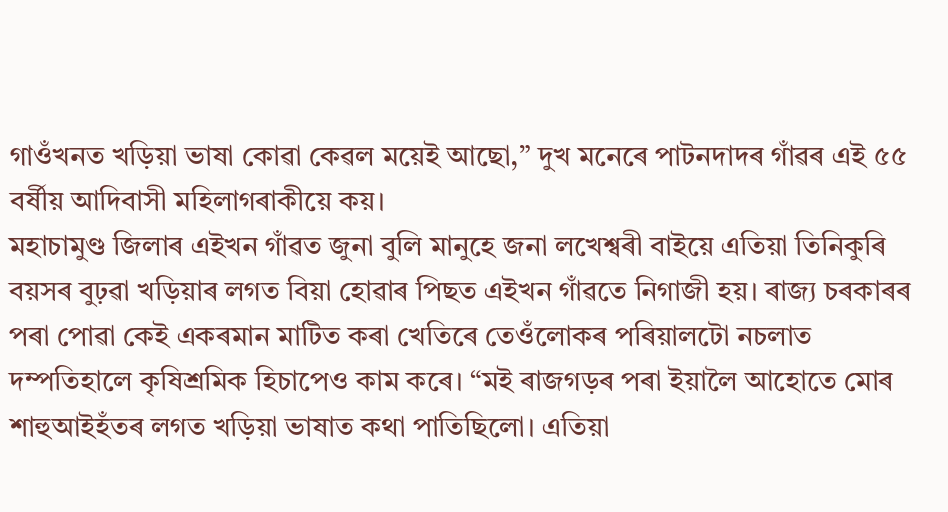গাওঁখনত খড়িয়া ভাষা কোৱা কেৱল ময়েই আছো,” দুখ মনেৰে পাটনদাদৰ গাঁৱৰ এই ৫৫ বৰ্ষীয় আদিবাসী মহিলাগৰাকীয়ে কয়।
মহাচামুণ্ড জিলাৰ এইখন গাঁৱত জুনা বুলি মানুহে জনা লখেশ্বৰী বাইয়ে এতিয়া তিনিকুৰি বয়সৰ বুঢ়ৱা খড়িয়াৰ লগত বিয়া হোৱাৰ পিছত এইখন গাঁৱতে নিগাজী হয়। ৰাজ্য চৰকাৰৰ পৰা পোৱা কেই একৰমান মাটিত কৰা খেতিৰে তেওঁলোকৰ পৰিয়ালটো নচলাত দম্পতিহালে কৃষিশ্ৰমিক হিচাপেও কাম কৰে। “মই ৰাজগড়ৰ পৰা ইয়ালৈ আহোতে মোৰ শাহুআইহঁতৰ লগত খড়িয়া ভাষাত কথা পাতিছিলো। এতিয়া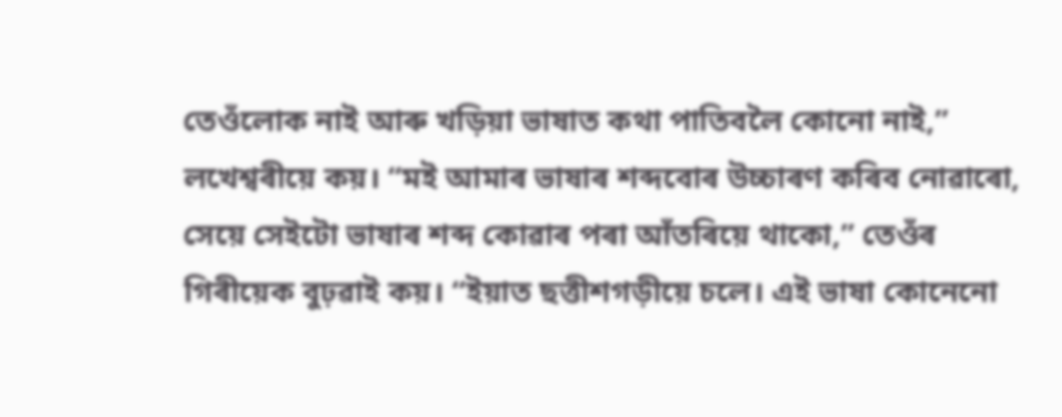তেওঁলোক নাই আৰু খড়িয়া ভাষাত কথা পাতিবলৈ কোনো নাই,” লখেশ্বৰীয়ে কয়। “মই আমাৰ ভাষাৰ শব্দবোৰ উচ্চাৰণ কৰিব নোৱাৰো, সেয়ে সেইটো ভাষাৰ শব্দ কোৱাৰ পৰা আঁতৰিয়ে থাকো,” তেওঁৰ গিৰীয়েক বুঢ়ৱাই কয়। “ইয়াত ছত্তীশগড়ীয়ে চলে। এই ভাষা কোনেনো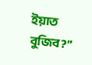ইয়াত বুজিব?”